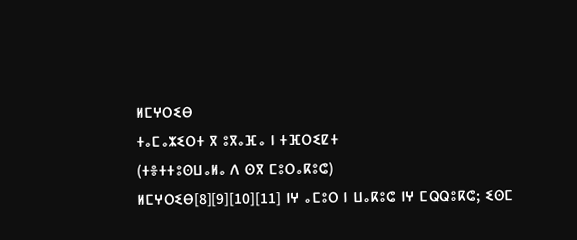ⵍⵎⵖⵔⵉⴱ
ⵜⴰⵎⴰⵣⵉⵔⵜ ⴳ ⵓⴳⴰⴼⴰ ⵏ ⵜⴼⵔⵉⵇⵜ
(ⵜⴻⵜⵜⵓⵙⵡⴰⵍⴰ ⴷ ⵙⴳ ⵎⵓⵔⴰⴽⵓⵛ)
ⵍⵎⵖⵔⵉⴱ[8][9][10][11] ⵏⵖ ⴰⵎⵓⵔ ⵏ ⵡⴰⴽⵓⵛ ⵏⵖ ⵎⵕⵕⵓⴽⵛ; ⵉⵙⵎ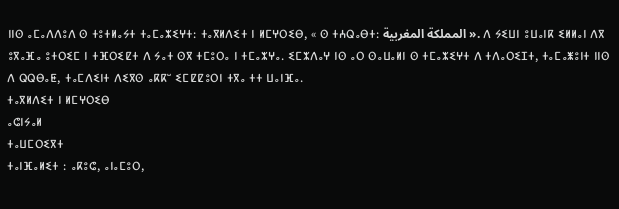ⵏⵏⵙ ⴰⵎⴰⴷⴷⵓⴷ ⵙ ⵜⵓⵜⵍⴰⵢⵜ ⵜⴰⵎⴰⵣⵉⵖⵜ: ⵜⴰⴳⵍⴷⵉⵜ ⵏ ⵍⵎⵖⵔⵉⴱ, « ⵙ ⵜⵄⵕⴰⴱⵜ: المملكة المغربية ». ⴷ ⵢⵉⵡⵏ ⵓⵡⴰⵏⴽ ⵉⵍⵍⴰⵏ ⴷⴳ ⵓⴳⴰⴼⴰ ⵓⵜⵔⵉⵎ ⵏ ⵜⴼⵔⵉⵇⵜ ⴷ ⵢⴰⵜ ⵙⴳ ⵜⵎⵓⵔⴰ ⵏ ⵜⵎⴰⵣⵖⴰ. ⵉⵎⵣⴷⴰⵖ ⵏⵙ ⴰⵔ ⵙⴰⵡⴰⵍⵏ ⵙ ⵜⵎⴰⵣⵉⵖⵜ ⴷ ⵜⴷⴰⵔⵉⵊⵜ, ⵜⴰⵎⴰⵥⵓⵏⵜ ⵏⵏⵙ ⴷ ⵕⵕⴱⴰⵟ, ⵜⴰⵎⴷⵉⵏⵜ ⴷⵉⴳⵙ ⴰⴽⴽⵯ ⵉⵎⵇⵇⵓⵔⵏ ⵜⴳⴰ ⵜⵜ ⵡⴰⵏⴼⴰ.
ⵜⴰⴳⵍⴷⵉⵜ ⵏ ⵍⵎⵖⵔⵉⴱ
ⴰⵛⵏⵢⴰⵍ
ⵜⴰⵡⵎⵔⵉⴳⵜ
ⵜⴰⵏⴼⴰⵍⵉⵜ : ⴰⴽⵓⵛ, ⴰⵏⴰⵎⵓⵔ,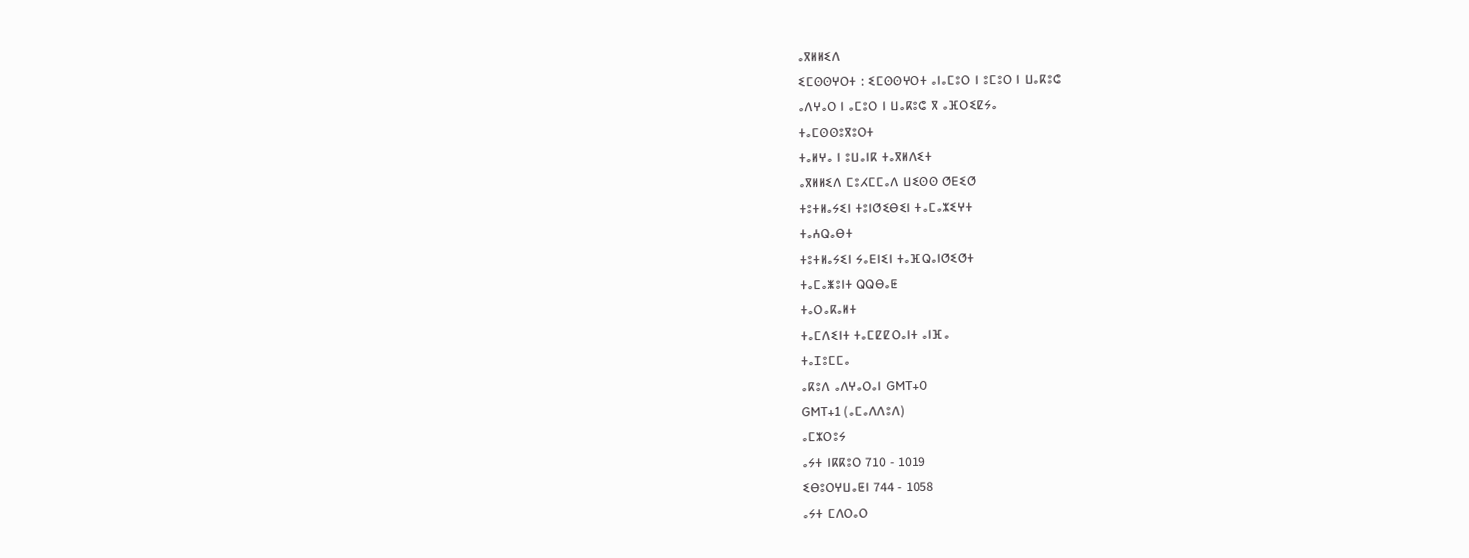ⴰⴳⵍⵍⵉⴷ
ⵉⵎⵙⵙⵖⵔⵜ : ⵉⵎⵙⵙⵖⵔⵜ ⴰⵏⴰⵎⵓⵔ ⵏ ⵓⵎⵓⵔ ⵏ ⵡⴰⴽⵓⵛ
ⴰⴷⵖⴰⵔ ⵏ ⴰⵎⵓⵔ ⵏ ⵡⴰⴽⵓⵛ ⴳ ⴰⴼⵔⵉⵇⵢⴰ
ⵜⴰⵎⵙⵙⵓⴳⵓⵔⵜ
ⵜⴰⵍⵖⴰ ⵏ ⵓⵡⴰⵏⴽ ⵜⴰⴳⵍⴷⵉⵜ
ⴰⴳⵍⵍⵉⴷ ⵎⵓⵃⵎⵎⴰⴷ ⵡⵉⵙⵙ ⵚⴹⵉⵚ
ⵜⵓⵜⵍⴰⵢⵉⵏ ⵜⵓⵏⵚⵉⴱⵉⵏ ⵜⴰⵎⴰⵣⵉⵖⵜ
ⵜⴰⵄⵕⴰⴱⵜ
ⵜⵓⵜⵍⴰⵢⵉⵏ ⵢⴰⴹⵏⵉⵏ ⵜⴰⴼⵕⴰⵏⵚⵉⵚⵜ
ⵜⴰⵎⴰⵥⵓⵏⵜ ⵕⵕⴱⴰⵟ
ⵜⴰⵔⴰⴽⴰⵍⵜ
ⵜⴰⵎⴷⵉⵏⵜ ⵜⴰⵎⵇⵇⵔⴰⵏⵜ ⴰⵏⴼⴰ
ⵜⴰⵊⵓⵎⵎⴰ
ⴰⴽⵓⴷ ⴰⴷⵖⴰⵔⴰⵏ GMT+0
GMT+1 (ⴰⵎⴰⴷⴷⵓⴷ)
ⴰⵎⵣⵔⵓⵢ
ⴰⵢⵜ ⵏⴽⴽⵓⵔ 710 - 1019
ⵉⴱⵓⵔⵖⵡⴰⵟⵏ 744 - 1058
ⴰⵢⵜ ⵎⴷⵔⴰⵔ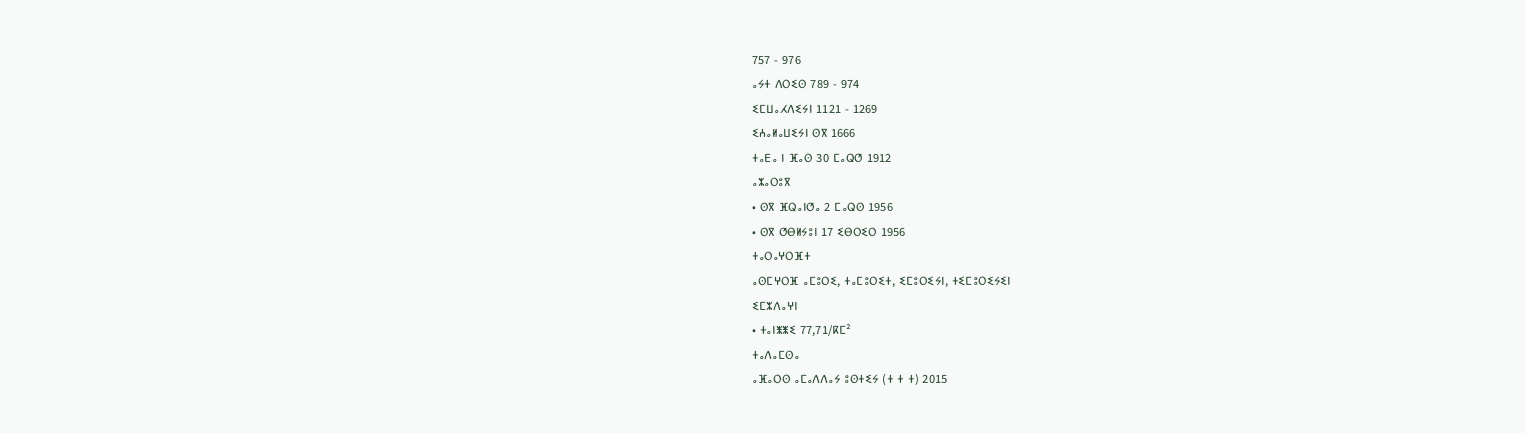757 - 976
ⴰⵢⵜ ⴷⵔⵉⵙ 789 - 974
ⵉⵎⵡⴰⵃⴷⵉⵢⵏ 1121 - 1269
ⵉⵄⴰⵍⴰⵡⵉⵢⵏ ⵙⴳ 1666
ⵜⴰⴹⴰ ⵏ ⴼⴰⵙ 30 ⵎⴰⵕⵚ 1912
ⴰⵣⴰⵔⵓⴳ
• ⵙⴳ ⴼⵕⴰⵏⵚⴰ 2 ⵎⴰⵕⵙ 1956
• ⵙⴳ ⵚⴱⵍⵢⵓⵏ 17 ⵉⴱⵔⵉⵔ 1956
ⵜⴰⵔⴰⵖⵔⴼⵜ
ⴰⵙⵎⵖⵔⴼ ⴰⵎⵓⵔⵉ, ⵜⴰⵎⵓⵔⵉⵜ, ⵉⵎⵓⵔⵉⵢⵏ, ⵜⵉⵎⵓⵔⵉⵢⵉⵏ
ⵉⵎⵣⴷⴰⵖⵏ
• ⵜⴰⵏⵥⵥⵉ 77,71/ⴽⵎ²
ⵜⴰⴷⴰⵎⵙⴰ
ⴰⴼⴰⵔⵙ ⴰⵎⴰⴷⴷⴰⵢ ⵓⵙⵜⵉⵢ (ⵜ ⵜ ⵜ) 2015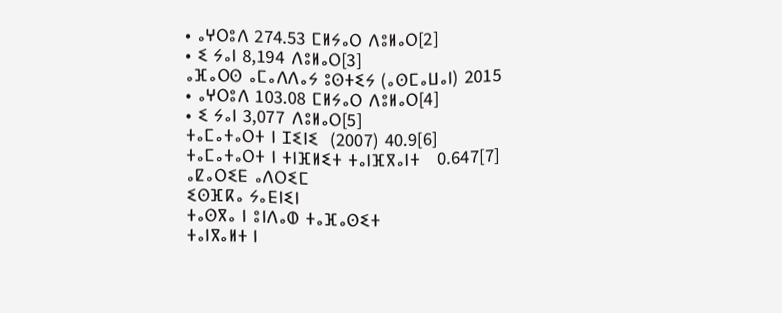• ⴰⵖⵔⵓⴷ 274.53 ⵎⵍⵢⴰⵔ ⴷⵓⵍⴰⵔ[2]
• ⵉ ⵢⴰⵏ 8,194 ⴷⵓⵍⴰⵔ[3]
ⴰⴼⴰⵔⵙ ⴰⵎⴰⴷⴷⴰⵢ ⵓⵙⵜⵉⵢ (ⴰⵙⵎⴰⵡⴰⵏ) 2015
• ⴰⵖⵔⵓⴷ 103.08 ⵎⵍⵢⴰⵔ ⴷⵓⵍⴰⵔ[4]
• ⵉ ⵢⴰⵏ 3,077 ⴷⵓⵍⴰⵔ[5]
ⵜⴰⵎⴰⵜⴰⵔⵜ ⵏ ⵊⵉⵏⵉ  (2007) 40.9[6]
ⵜⴰⵎⴰⵜⴰⵔⵜ ⵏ ⵜⵏⴼⵍⵉⵜ ⵜⴰⵏⴼⴳⴰⵏⵜ   0.647[7]
ⴰⵇⴰⵔⵉⴹ ⴰⴷⵔⵉⵎ
ⵉⵙⴼⴽⴰ ⵢⴰⴹⵏⵉⵏ
ⵜⴰⵙⴳⴰ ⵏ ⵓⵏⴷⴰⵀ ⵜⴰⴼⴰⵙⵉⵜ
ⵜⴰⵏⴳⴰⵍⵜ ⵏ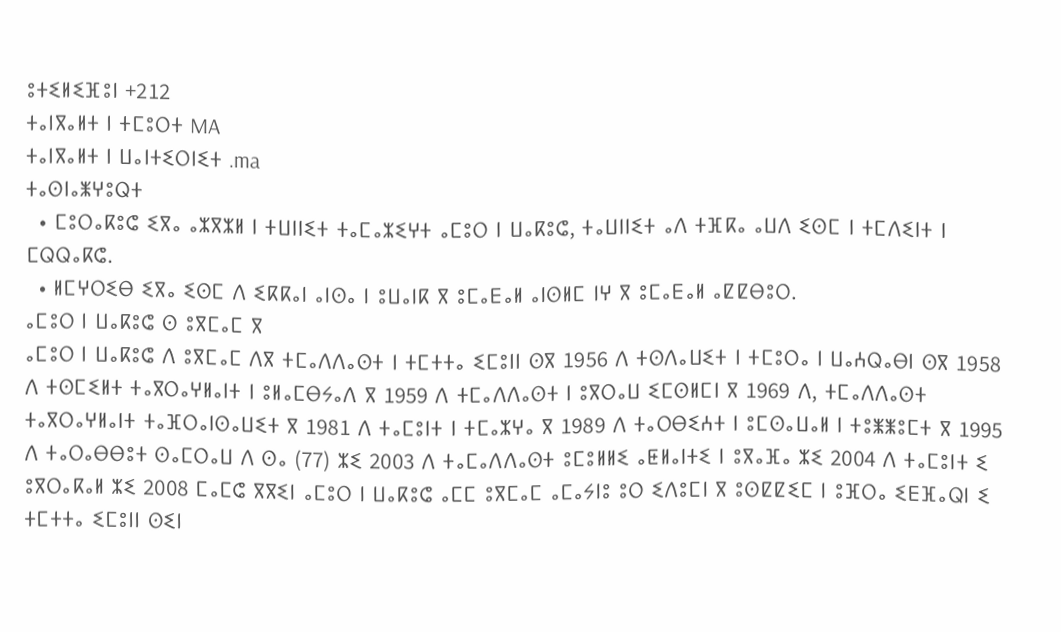ⵓⵜⵉⵍⵉⴼⵓⵏ +212
ⵜⴰⵏⴳⴰⵍⵜ ⵏ ⵜⵎⵓⵔⵜ MA
ⵜⴰⵏⴳⴰⵍⵜ ⵏ ⵡⴰⵏⵜⵉⵔⵏⵉⵜ .ma
ⵜⴰⵙⵏⴰⵥⵖⵓⵕⵜ
  • ⵎⵓⵔⴰⴽⵓⵛ ⵉⴳⴰ ⴰⵣⴳⵣⵍ ⵏ ⵜⵡⵏⵏⵉⵜ ⵜⴰⵎⴰⵣⵉⵖⵜ ⴰⵎⵓⵔ ⵏ ⵡⴰⴽⵓⵛ, ⵜⴰⵡⵏⵏⵉⵜ ⴰⴷ ⵜⴼⴽⴰ ⴰⵡⴷ ⵉⵙⵎ ⵏ ⵜⵎⴷⵉⵏⵜ ⵏ ⵎⵕⵕⴰⴽⵛ.
  • ⵍⵎⵖⵔⵉⴱ ⵉⴳⴰ ⵉⵙⵎ ⴷ ⵉⴽⴽⴰⵏ ⴰⵏⵙⴰ ⵏ ⵓⵡⴰⵏⴽ ⴳ ⵓⵎⴰⴹⴰⵍ ⴰⵏⵙⵍⵎ ⵏⵖ ⴳ ⵓⵎⴰⴹⴰⵍ ⴰⵇⵇⴱⵓⵔ.
ⴰⵎⵓⵔ ⵏ ⵡⴰⴽⵓⵛ ⵙ ⵓⴳⵎⴰⵎ ⴳ
ⴰⵎⵓⵔ ⵏ ⵡⴰⴽⵓⵛ ⴷ ⵓⴳⵎⴰⵎ ⴷⴳ ⵜⵎⴰⴷⴷⴰⵙⵜ ⵏ ⵜⵎⵜⵜⴰ ⵉⵎⵓⵏⵏ ⵙⴳ 1956 ⴷ ⵜⵙⴷⴰⵡⵉⵜ ⵏ ⵜⵎⵓⵔⴰ ⵏ ⵡⴰⵄⵕⴰⴱⵏ ⵙⴳ 1958 ⴷ ⵜⵙⵎⵉⵍⵜ ⵜⴰⴳⵔⴰⵖⵍⴰⵏⵜ ⵏ ⵓⵍⴰⵎⴱⵢⴰⴷ ⴳ 1959 ⴷ ⵜⵎⴰⴷⴷⴰⵙⵜ ⵏ ⵓⴳⵔⴰⵡ ⵉⵎⵙⵍⵎⵏ ⴳ 1969 ⴷ, ⵜⵎⴰⴷⴷⴰⵙⵜ ⵜⴰⴳⵔⴰⵖⵍⴰⵏⵜ ⵜⴰⴼⵔⴰⵏⵙⴰⵡⵉⵜ ⴳ 1981 ⴷ ⵜⴰⵎⵓⵏⵜ ⵏ ⵜⵎⴰⵣⵖⴰ ⴳ 1989 ⴷ ⵜⴰⵔⴱⵉⵄⵜ ⵏ ⵓⵎⵙⴰⵡⴰⵍ ⵏ ⵜⵓⵥⵥⵓⵎⵜ ⴳ 1995 ⴷ ⵜⴰⵔⴰⴱⴱⵓⵜ ⵙⴰⵎⵔⴰⵡ ⴷ ⵙⴰ (77) ⵣⵉ 2003 ⴷ ⵜⴰⵎⴰⴷⴷⴰⵙⵜ ⵓⵎⵓⵍⵍⵉ ⴰⵟⵍⴰⵏⵜⵉ ⵏ ⵓⴳⴰⴼⴰ ⵣⵉ 2004 ⴷ ⵜⴰⵎⵓⵏⵜ ⵉ ⵓⴳⵔⴰⴽⴰⵍ ⵣⵉ 2008 ⵎⴰⵎⵛ ⴳⴳⵉⵏ ⴰⵎⵓⵔ ⵏ ⵡⴰⴽⵓⵛ ⴰⵎⵎ ⵓⴳⵎⴰⵎ ⴰⵎⴰⵢⵏⵓ ⵓⵔ ⵉⴷⵓⵎⵏ ⴳ ⵓⵙⵇⵇⵉⵎ ⵏ ⵓⴼⵔⴰ ⵉⴹⴼⴰⵕⵏ ⵉ ⵜⵎⵜⵜⴰ ⵉⵎⵓⵏⵏ ⵙⵉⵏ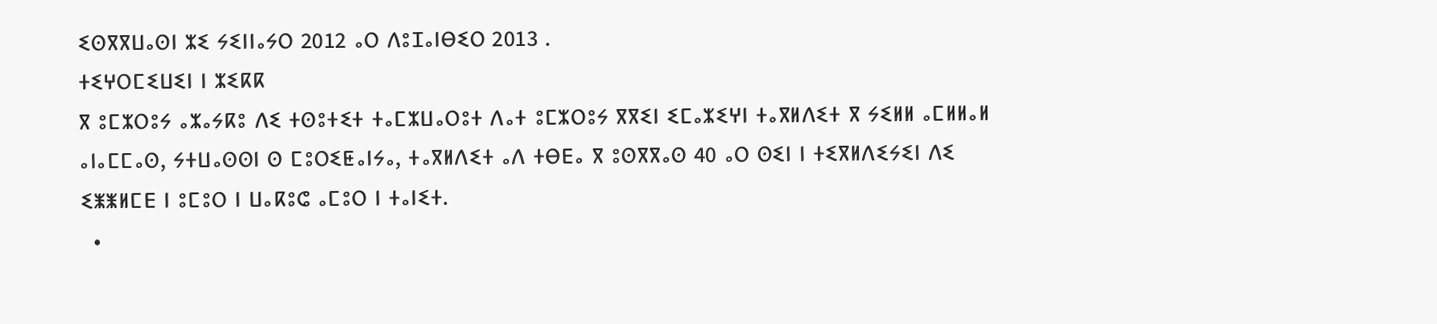ⵉⵙⴳⴳⵡⴰⵙⵏ ⵣⵉ ⵢⵉⵏⵏⴰⵢⵔ 2012 ⴰⵔ ⴷⵓⵊⴰⵏⴱⵉⵔ 2013 .
ⵜⵉⵖⵔⵎⵉⵡⵉⵏ ⵏ ⵣⵉⴽⴽ
ⴳ ⵓⵎⵣⵔⵓⵢ ⴰⵣⴰⵢⴽⵓ ⴷⵉ ⵜⵙⵓⵜⵉⵜ ⵜⴰⵎⵣⵡⴰⵔⵓⵜ ⴷⴰⵜ ⵓⵎⵣⵔⵓⵢ ⴳⴳⵉⵏ ⵉⵎⴰⵣⵉⵖⵏ ⵜⴰⴳⵍⴷⵉⵜ ⴳ ⵢⵉⵍⵍ ⴰⵎⵍⵍⴰⵍ ⴰⵏⴰⵎⵎⴰⵙ, ⵢⵜⵡⴰⵙⵙⵏ ⵙ ⵎⵓⵔⵉⵟⴰⵏⵢⴰ, ⵜⴰⴳⵍⴷⵉⵜ ⴰⴷ ⵜⴱⴹⴰ ⴳ ⵓⵙⴳⴳⴰⵙ 40 ⴰⵔ ⵙⵉⵏ ⵏ ⵜⵉⴳⵍⴷⵉⵢⵉⵏ ⴷⵉ ⵉⵥⵥⵍⵎⴹ ⵏ ⵓⵎⵓⵔ ⵏ ⵡⴰⴽⵓⵛ ⴰⵎⵓⵔ ⵏ ⵜⴰⵏⵉⵜ.
  •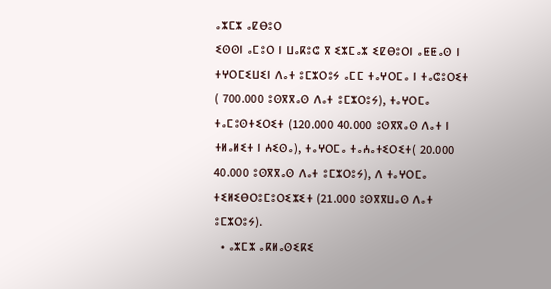ⴰⵣⵎⵣ ⴰⵇⴱⵓⵔ
ⵉⵙⵙⵏ ⴰⵎⵓⵔ ⵏ ⵡⴰⴽⵓⵛ ⴳ ⵉⵣⵎⴰⵣ ⵉⵇⴱⵓⵔⵏ ⴰⵟⵟⴰⵙ ⵏ ⵜⵖⵔⵎⵉⵡⵉⵏ ⴷⴰⵜ ⵓⵎⵣⵔⵓⵢ ⴰⵎⵎ ⵜⴰⵖⵔⵎⴰ ⵏ ⵜⴰⵛⵓⵔⵉⵜ ( 700.000 ⵓⵙⴳⴳⴰⵙ ⴷⴰⵜ ⵓⵎⵣⵔⵓⵢ), ⵜⴰⵖⵔⵎⴰ ⵜⴰⵎⵓⵙⵜⵉⵔⵉⵜ (120.000 40.000 ⵓⵙⴳⴳⴰⵙ ⴷⴰⵜ ⵏ ⵜⵍⴰⵍⵉⵜ ⵏ ⵄⵉⵙⴰ), ⵜⴰⵖⵔⵎⴰ ⵜⴰⵄⴰⵜⵉⵔⵉⵜ( 20.000 40.000 ⵓⵙⴳⴳⴰⵙ ⴷⴰⵜ ⵓⵎⵣⵔⵓⵢ), ⴷ ⵜⴰⵖⵔⵎⴰ ⵜⵉⵍⵉⴱⵔⵓⵎⵓⵔⵉⵣⵉⵜ (21.000 ⵓⵙⴳⴳⵡⴰⵙ ⴷⴰⵜ ⵓⵎⵣⵔⵓⵢ).
  • ⴰⵣⵎⵣ ⴰⴽⵍⴰⵙⵉⴽⵉ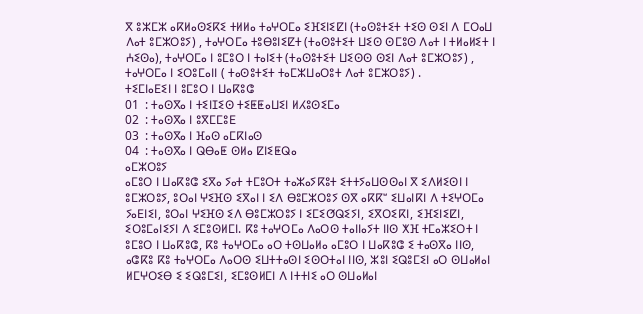ⴳ ⵓⵣⵎⵣ ⴰⴽⵍⴰⵙⵉⴽⵉ ⵜⵍⵍⴰ ⵜⴰⵖⵔⵎⴰ ⵉⴼⵉⵏⵉⵇⵏ (ⵜⴰⵙⵓⵜⵉⵜ ⵜⵉⵙ ⵙⵉⵏ ⴷ ⵎⵔⴰⵡ ⴷⴰⵜ ⵓⵎⵣⵔⵓⵢ) , ⵜⴰⵖⵔⵎⴰ ⵜⵓⴱⵓⵏⵉⵇⵜ (ⵜⴰⵙⵓⵜⵉⵜ ⵡⵉⵙ ⵙⵎⵓⵙ ⴷⴰⵜ ⵏ ⵜⵍⴰⵍⵉⵜ ⵏ ⵄⵉⵙⴰ), ⵜⴰⵖⵔⵎⴰ ⵏ ⵓⵎⵓⵔ ⵏ ⵜⴰⵏⵉⵜ (ⵜⴰⵙⵓⵜⵉⵜ ⵡⵉⵙⵙ ⵙⵉⵏ ⴷⴰⵜ ⵓⵎⵣⵔⵓⵢ) , ⵜⴰⵖⵔⵎⴰ ⵏ ⵉⵔⵓⵎⴰⵏⵏ ( ⵜⴰⵙⵓⵜⵉⵜ ⵜⴰⵎⵣⵡⴰⵔⵓⵜ ⴷⴰⵜ ⵓⵎⵣⵔⵓⵢ) .
ⵜⵉⵎⵏⴰⴹⵉⵏ ⵏ ⵓⵎⵓⵔ ⵏ ⵡⴰⴽⵓⵛ
01  : ⵜⴰⵙⴳⴰ ⵏ ⵜⵉⵏⵊⵉⵙ ⵜⵉⵟⵟⴰⵡⵉⵏ ⵍⵃⵓⵙⵉⵎⴰ
02  : ⵜⴰⵙⴳⴰ ⵏ ⵓⴳⵎⵎⵓⴹ
03  : ⵜⴰⵙⴳⴰ ⵏ ⴼⴰⵙ ⴰⵎⴽⵏⴰⵙ
04  : ⵜⴰⵙⴳⴰ ⵏ ⵕⴱⴰⵟ ⵙⵍⴰ ⵇⵏⵉⵟⵕⴰ
ⴰⵎⵣⵔⵓⵢ
ⴰⵎⵓⵔ ⵏ ⵡⴰⴽⵓⵛ ⵉⴳⴰ ⵢⴰⵜ ⵜⵎⵓⵔⵜ ⵜⴰⵣⴰⵢⴽⵓⵜ ⵉⵜⵜⵢⴰⵡⵙⵙⴰⵏ ⴳ ⵉⴷⵍⵉⵙⵏ ⵏ ⵓⵎⵣⵔⵓⵢ, ⵓⵔⴰⵏ ⵖⵉⴼⵙ ⵉⴳⴰⵏ ⵏ ⵉⴷ ⴱⵓⵎⵣⵔⵓⵢ ⵙⴳ ⴰⴽⴽⵯ ⵉⵡⴰⵏⴽⵏ ⴷ ⵜⵉⵖⵔⵎⴰ ⵢⴰⴹⵏⵉⵏ, ⵓⵔⴰⵏ ⵖⵉⴼⵙ ⵉⴷ ⴱⵓⵎⵣⵔⵓⵢ ⵏ ⵉⵎⵉⵚⵕⵉⵢⵏ, ⵉⴳⵔⵉⴽⵏ, ⵉⴼⵉⵏⵉⵇⵏ, ⵉⵔⵓⵎⴰⵏⵉⵢⵏ ⴷ ⵉⵎⵓⵙⵍⵎⵏ. ⴽⵓ ⵜⴰⵖⵔⵎⴰ ⴷⴰⵔⵙ ⵜⴰⵏⵏⴰⵢⵜ ⵏⵏⵙ ⵅⴼ ⵜⵎⴰⵣⵉⵔⵜ ⵏ ⵓⵎⵓⵔ ⵏ ⵡⴰⴽⵓⵛ, ⴽⵓ ⵜⴰⵖⵔⵎⴰ ⴰⵔ ⵜⵙⵡⴰⵍⴰ ⴰⵎⵓⵔ ⵏ ⵡⴰⴽⵓⵛ ⵉ ⵜⴰⵙⴳⴰ ⵏⵏⵙ, ⴰⵛⴽⵓ ⴽⵓ ⵜⴰⵖⵔⵎⴰ ⴷⴰⵔⵙ ⵉⵡⵜⵜⴰⵙⵏ ⵉⵙⵔⵜⴰⵏ ⵏⵏⵙ, ⵣⵓⵏ ⵉⵕⵓⵎⵉⵏ ⴰⵔ ⵙⵡⴰⵍⴰⵏ ⵍⵎⵖⵔⵉⴱ ⵉ ⵉⵕⵓⵎⵉⵏ, ⵉⵎⵓⵙⵍⵎⵏ ⴷ ⵏⵜⵜⵏⵉ ⴰⵔ ⵙⵡⴰⵍⴰⵏ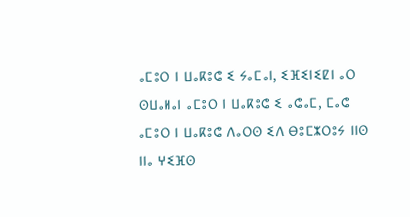ⴰⵎⵓⵔ ⵏ ⵡⴰⴽⵓⵛ ⵉ ⵢⴰⵎⴰⵏ, ⵉⴼⵉⵏⵉⵇⵏ ⴰⵔ ⵙⵡⴰⵍⴰⵏ ⴰⵎⵓⵔ ⵏ ⵡⴰⴽⵓⵛ ⵉ ⴰⵛⴰⵎ, ⵎⴰⵛ ⴰⵎⵓⵔ ⵏ ⵡⴰⴽⵓⵛ ⴷⴰⵔⵙ ⵉⴷ ⴱⵓⵎⵣⵔⵓⵢ ⵏⵏⵙ ⵏⵏⴰ ⵖⵉⴼⵙ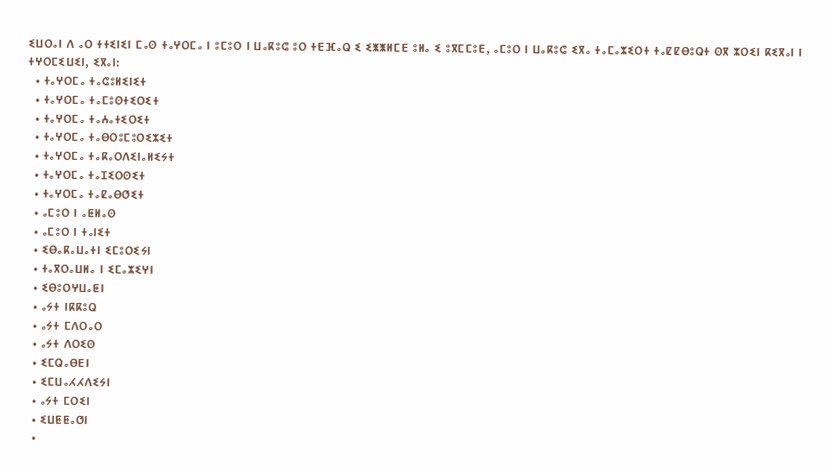ⵉⵡⵔⴰⵏ ⴷ ⴰⵔ ⵜⵜⵉⵏⵉⵏ ⵎⴰⵙ ⵜⴰⵖⵔⵎⴰ ⵏ ⵓⵎⵓⵔ ⵏ ⵡⴰⴽⵓⵛ ⵓⵔ ⵜⴹⴼⴰⵕ ⵉ ⵉⵥⵥⵍⵎⴹ ⵓⵍⴰ ⵉ ⵓⴳⵎⵎⵓⴹ, ⴰⵎⵓⵔ ⵏ ⵡⴰⴽⵓⵛ ⵉⴳⴰ ⵜⴰⵎⴰⵣⵉⵔⵜ ⵜⴰⵇⵇⴱⵓⵕⵜ ⵙⴳ ⵣⵔⵉⵏ ⴽⵉⴳⴰⵏ ⵏ ⵜⵖⵔⵎⵉⵡⵉⵏ, ⵉⴳⴰⵏ:
  • ⵜⴰⵖⵔⵎⴰ ⵜⴰⵛⵓⵍⵉⵏⵉⵜ
  • ⵜⴰⵖⵔⵎⴰ ⵜⴰⵎⵓⵙⵜⵉⵔⵉⵜ
  • ⵜⴰⵖⵔⵎⴰ ⵜⴰⵄⴰⵜⵉⵔⵉⵜ
  • ⵜⴰⵖⵔⵎⴰ ⵜⴰⴱⵔⵓⵎⵓⵔⵉⵣⵉⵜ
  • ⵜⴰⵖⵔⵎⴰ ⵜⴰⴽⴰⵔⴷⵉⵏⴰⵍⵉⵢⵜ
  • ⵜⴰⵖⵔⵎⴰ ⵜⴰⵊⵉⵔⵙⵉⵜ
  • ⵜⴰⵖⵔⵎⴰ ⵜⴰⵇⴰⴱⵚⵉⵜ
  • ⴰⵎⵓⵔ ⵏ ⴰⵟⵍⴰⵙ
  • ⴰⵎⵓⵔ ⵏ ⵜⴰⵏⵉⵜ
  • ⵉⴱⴰⴽⴰⵡⴰⵜⵏ ⵉⵎⵓⵔⵉⵢⵏ
  • ⵜⴰⴳⵔⴰⵡⵍⴰ ⵏ ⵉⵎⴰⵣⵉⵖⵏ
  • ⵉⴱⵓⵔⵖⵡⴰⵟⵏ
  • ⴰⵢⵜ ⵏⴽⴽⵓⵕ
  • ⴰⵢⵜ ⵎⴷⵔⴰⵔ
  • ⴰⵢⵜ ⴷⵔⵉⵙ
  • ⵉⵎⵕⴰⴱⴹⵏ
  • ⵉⵎⵡⴰⵃⵃⴷⵉⵢⵏ
  • ⴰⵢⵜ ⵎⵔⵉⵏ
  • ⵉⵡⵟⵟⴰⵚⵏ
  •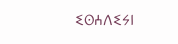ⵉⵙⵄⴷⵉⵢⵏ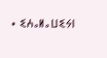• ⵉⵄⴰⵍⴰⵡⵉⵢⵏ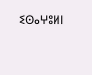ⵉⵙⴰⵖⵓⵍⵏ